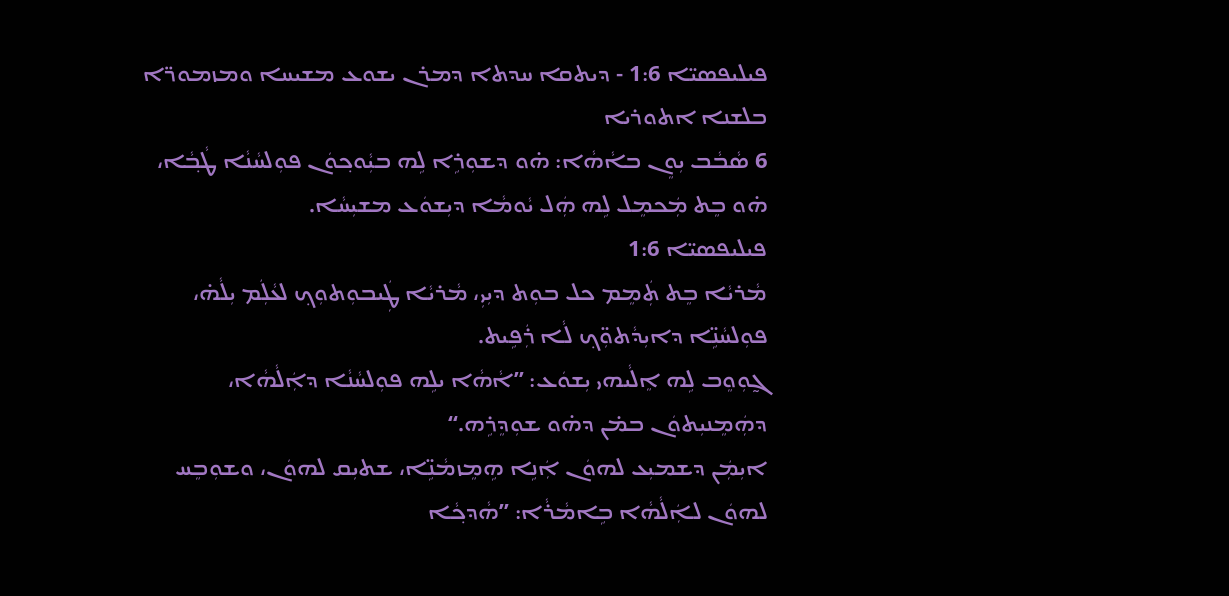ܦܝܠܝܦܣܝ̈ܐ 1:6 - ܕܝܬܩܐ ܚܕܬܐ ܕܡܪܢ ܝܫܘܥ ܡܫܝܚܐ ܘܡܙܡܘܪ̈ܐ ܒܠܫܢܐ ܐܬܘܪܝܐ
6 ܣܵܒܵܒ ܝܼܘܸܢ ܒܐܵܗܵܐ: ܗ̇ܘ ܕܫܘܼܪܹܐ ܠܹܗ ܒܝܼܵܘܟ݂ܘܿܢ ܦܘܼܠܚܵܢܵܐ ܛܵܒ݂ܵܐ، ܗ̇ܘ ܒܸܬ ܡܲܟܡܸܠ ܠܹܗ ܗܲܠ ܝܵܘܡܵܐ ܕܝܼܫܘܿܥ ܡܫܝܼܚܵܐ.
ܦܝܠܝܦܣܝ̈ܐ 1:6
ܡܵܪܝܵܐ ܒܸܬ ܬܲܡܸܡ ܟܠ ܒܘܼܬ ܕܝܼܝܼ، ܡܵܪܝܵܐ ܛܲܝܒܘܼܬܘܼܟ݂ ܠܥܵܠܲܡ ܝܼܠܵܗ̇، ܦܘܼܠܚܵܢܹ̈ܐ ܕܐܝܼܕܵܬܘܼ̈ܟ݂ ܠܵܐ ܪܲܦܹܝܬ.
ܓ̰ܘܼܘܸܒ ܠܹܗ ܐܸܠܵܝܗ‌ܝ ܝܼܫܘܿܥ: ”ܐܵܗܵܐ ܝܠܹܗ ܦܘܼܠܚܵܢܵܐ ܕܐܲܠܵܗܵܐ، ܕܗܲܡܸܢܝܼܬܘܿܢ ܒܡ̇ܢ ܕܗ̇ܘ ܫܘܼܕܸܪܹܗ.“
ܐܝܼܡܲܢ ܕܫܡܝܼܥ ܠܗܘܿܢ ܐܲܢܹܐ ܗܹܡܸܙܡܵܢܹ̈ܐ، ܫܬܝܼܩ ܠܗܘܿܢ، ܘܫܘܼܒܸܚ ܠܗܘܿܢ ܠܐܲܠܵܗܵܐ ܒܹܐܡܵܪܵܐ: ”ܗܵܕܟ݂ܵܐ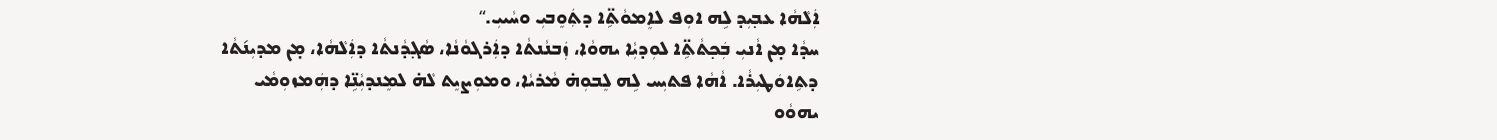ܐܲܠܵܗܵܐ ܥܒ݂ܝܼܕ ܠܹܗ ܐܘܼܦ ܠܐܸܡܘܵܬܹ̈‌ܐ ܕܬܲܘܸܒܝܼ ܘܚܵܝܝܼ.“
ܚܕܵܐ ܡ̣ܢ ܐܵܢܝܼ ܒܲܟ݂ܬܵܬܹ̈‌ܐ ܠܘܼܕܝܼܵܐ ܝܗܘܵܐ، ܙܲܒܢܵܢܬܵ‌ܐ ܕܐܲܪܓܘܵܢܵܐ، ܣܵܓ݂ܕܵܢܬܵ‌ܐ ܕܐܲܠܵܗܵܐ، ܡ̣ܢ ܡܕܝܼܢ݇ܬܵ‌ܐ ܕܬܹܐܘܿܛܝܼܪܵܐ. ܐܵܗܵܐ ܦܬܝܼܚ ܠܹܗ ܠܸܒܘܼܗ̇ ܡܵܪܝܵܐ، ܘܡܘܼܨܝܸܬ ܠܵܗ̇ ܠܡܸܢܕܝܼܵܢܹ̈ܐ ܕܗܲܡܙܘܼܡܵܝ ܝܗܘܵܘ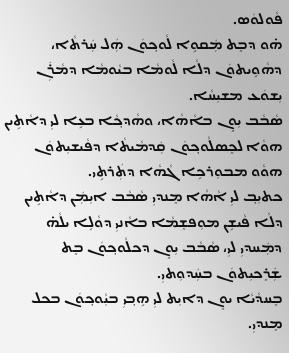ܦܵܘܠܘܿܣ.
ܗ̇ܘ ܕܒܸܬ ܡܲܩܘܹܐ ܠܵܘܟ݂ܘܿܢ ܗܲܠ ܚܲܪܬܵ‌ܐ، ܕܗܵܘܹܝܬܘܿܢ ܕܠܵܐ ܠܵܘܡܵܐ ܒܝܵܘܡܵܐ ܕܡܵܪܲܢ ܝܼܫܘܿܥ ܡܫܝܼܚܵܐ.
ܣܵܒܵܒ ܝܼܘܸܢ ܒܐܵܗܵܐ، ܘܗܵܕܟ݂ܵܐ ܒܥܹܐ ܠܝܼ ܕܐܵܬܹܝܢ ܗܘܵܐ ܠܟܸܣܠܵܘܟ݂ܘܿܢ ܩܲܕܡܵܝܬܵ‌ܐ ܕܦܵܝܫܝܼܬܘܿܢ ܗܘܵܘ ܡܒܘܼܪܟܹܐ ܓܵܗܵܐ ܕܬܲܪܬܹܝ.
ܟܬܝܼܒ݂ ܠܝܼ ܐܵܗܵܐ ܡܸܢܕܝܼ ܣܵܒܵܒ ܐܝܼܡܲܢ ܕܐܵܬܹܝܢ ܕܠܵܐ ܦܵܝܫܹܢ ܡܘܼܦܫܸܡܵܐ ܒܐܵܢܝܼ ܕܘܵܠܹܐ ܝܠܵܗ̇ ܕܡܲܚܕܝܼ ܠܝܼ، ܣܵܒܵܒ ܝܼܘܸܢ ܕܟܠܵܘܟ݂ܘܿܢ ܒܸܬ ܫܲܪܸܟܝܼܬܘܿܢ ܒܚܲܕܘܼܬ‌ܝܼ.
ܒܸܚܕܵܝܵܐ ܝܘܸܢ ܕܐܝܼܬ ܠܝܼ ܗܹܒ݂ܝܼ ܒܝܼܵܘܟ݂ܘܿܢ ܒܟܠ ܡܸܢܕܝܼ.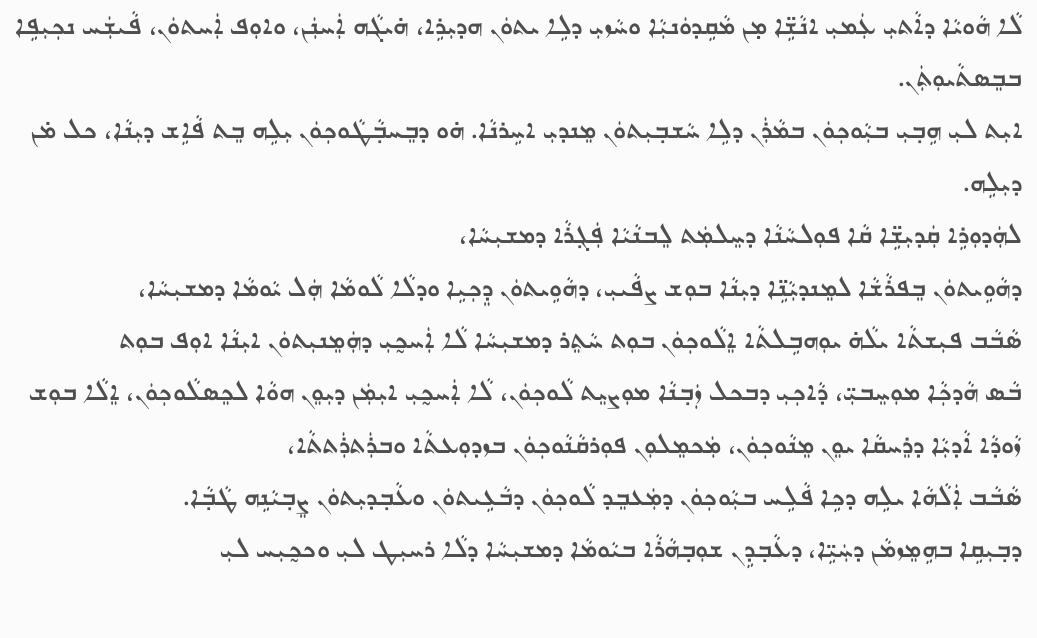ܠܵܐ ܗܵܘܝܵܐ ܕܐܵܬ‌ܝܼ ܥܲܡܝܼ ܐܢܵܫܹ̈ܐ ܡ̣ܢ ܡܵܩܹܕܘܿܢܝܼܵܐ ܘܚܵܙܝܼ ܕܠܹܐ ܝܬܘܿܢ ܗܕܝܼܪܹܐ، ܗ̇ܝܓܵܗ ܐܲܚܢܲܢ، ܘܐܘܼܦ ܐܲܚܬܘܿܢ، ܦܵܝܫܲܚ ܢܟ݂ܝܼܦܹܐ ܒܒܸܣܬܵܝܘܼܬܲܢ.
ܐܝܼܬ ܠܝܼ ܗܹܒ݂ܝܼ ܒܝܼܵܘܟ݂ܘܿܢ ܒܡܵܪܲܢ ܕܠܹܐ ܚܵܫܒ݂ܝܼܬܘܿܢ ܡܸܢܕܝܼ ܐܚܹܪܢܵܐ. ܗ̇ܘ ܕܒܸܚܒ݂ܵܛܵܘܟ݂ܘܿܢ ܝܼܠܹܗ ܒܸܬ ܦܵܐܹܫ ܕܝܼܢܵܐ، ܟܠ ܡ̇ܢ ܕܝܼܠܹܗ.
ܠܗܲܕܘܼܪܹܐ ܩܲܕܝܼܫܹ̈ܐ ܩܵܐ ܦܘܼܠܚܵܢܵܐ ܕܚܸܠܡܲܬ ܠܸܒܢܵܝܵܐ ܦܲܓ݂ܪܵܐ ܕܡܫܝܼܚܵܐ،
ܕܗܵܘܹܝܬܘܿܢ ܒܸܦܪܵܫܵܐ ܠܡܸܢܕܝܼܵܢܹ̈ܐ ܕܝܼܢܵܐ ܒܘܼܫ ܨܦܵܝܝܼ، ܕܗܵܘܹܝܬܘܿܢ ܕܸܟ݂ܝܹܐ ܘܕܠܵܐ ܠܵܘܡܵܐ ܗܲܠ ܝܵܘܡܵܐ ܕܡܫܝܼܚܵܐ،
ܣܵܒܵܒ ܦܝܼܫܬܵ‌ܐ ܝܠܵܗ̇ ܝܘܼܗܒܹܠܬܵ‌ܐ ܐܸܠܵܘܟ݂ܘܿܢ ܒܘܼܬ ܚܵܬܸܪ ܕܡܫܝܼܚܵܐ ܠܵܐ ܐܲܚܟ̰ܝܼ ܕܗܲܡܸܢܝܼܬܘܿܢ ܐܝܼܢܵܐ ܐܘܼܦ ܒܘܼܬ
ܒܵܣ ܗܵܕܟ݂ܵܐ ܡܘܼܚܸܒܝܼ̈، ܕܵܐܟ݂ܝܼ ܕܒܟܠ ܙܲܒ݂ܢܵܐ ܡܘܼܨܝܸܬ ܠܵܘܟ݂ܘܿܢ، ܠܵܐ ܐܲܚܟ̰ܝܼ ܐܝܼܡܲܢ ܕܝܼܘܸܢ ܗܘܵܐ ܠܟܸܣܠܵܘܟ݂ܘܿܢ، ܐܸܠܵܐ ܒܘܼܫ ܙܵܘܕܵܐ ܐܵܕܝܼܵܐ ܕܪܸܚܩܵܐ ܝܘܸܢ ܡܸܢܵܘܟ݂ܘܿܢ، ܡܲܟܡܸܠܘܼܢ ܦܘܼܪܩܵܢܵܘܟ݂ܘܿܢ ܒܙܕܘܼܥܬܵ‌ܐ ܘܒܪܲܬܪܲܬܬܵ‌ܐ،
ܣܵܒܵܒ ܐܲܠܵܗܵܐ ܝܠܹܗ ܕܟܹܐ ܦܵܠܹܚ ܒܝܼܵܘܟ݂ܘܿܢ ܕܡܲܥܒܸܕ ܠܵܘܟ݂ܘܿܢ ܕܒܵܥܹܝܬܘܿܢ ܘܥܵܒ݂ܕܝܼܬܘܿܢ ܨܸܒ݂ܝܵܢܹܗ ܛܵܒ݂ܵܐ.
ܕܒ݂ܝܼܩܹܐ ܒܗܹܡܸܙܡܵܢ ܕܚܲܝܹ̈ܐ، ܕܥܵܒ݂ܕܹܢ ܫܘܼܒ݂ܗܵܪܵܐ ܒܝܵܘܡܵܐ ܕܡܫܝܼܚܵܐ ܕܠܵܐ ܪܚܝܼܛ ܠܝܼ ܘܟܟ̰ܝܼܚ ܠܝܼ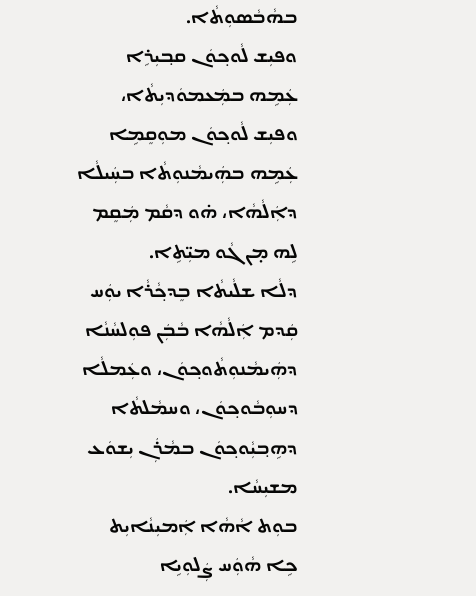ܒܗܵܒܵܣܘܼܬܵ‌ܐ.
ܘܦܝܼܫ ܠܵܘܟ݂ܘܿܢ ܩܒ݂ܝܼܪܹܐ ܥܲܡܹܗ ܒܡܲܥܡܘܿܕܝܼܬܵ‌ܐ، ܘܦܝܼܫ ܠܵܘܟ݂ܘܿܢ ܡܘܼܩܸܡܹܐ ܥܲܡܹܗ ܒܗܲܝܡܵܢܘܼܬܵ‌ܐ ܒܚܲܝܠܵܐ ܕܐܲܠܵܗܵܐ، ܗ̇ܘ ܕܩܵܡ ܡܲܩܸܡ ܠܹܗ ܡ̣ܢ ܓܵܘ ܡܝܼ̈ܬܹ‌ܐ.
ܕܠܵܐ ܫܠܵܝܬܵ‌ܐ ܒܸܕܟ݂ܵܪܵܐ ܝܘܲܚ ܩܲܕܡ ܐܲܠܵܗܵܐ ܒܵܒܲܢ ܦܘܼܠܚܵܢܵܐ ܕܗܲܝܡܵܢܘܼܬܵܘܟ݂ܘܿܢ، ܘܥܲܡܠܵܐ ܕܚܘܼܒܵܘܟ݂ܘܿܢ، ܘܚܡܵܠܬܵ‌ܐ ܕܗܹܒ݂ܝܼܵܘܟ݂ܘܿܢ ܒܡܵܪܲܢ ܝܼܫܘܿܥ ܡܫܝܼܚܵܐ.
ܒܘܼܬ ܐܵܗܵܐ ܐܲܡܝܼܢܵܐܝܼܬ ܟܹܐ ܗܵܘܲܚ ܨܲܠܘܼܝܹܐ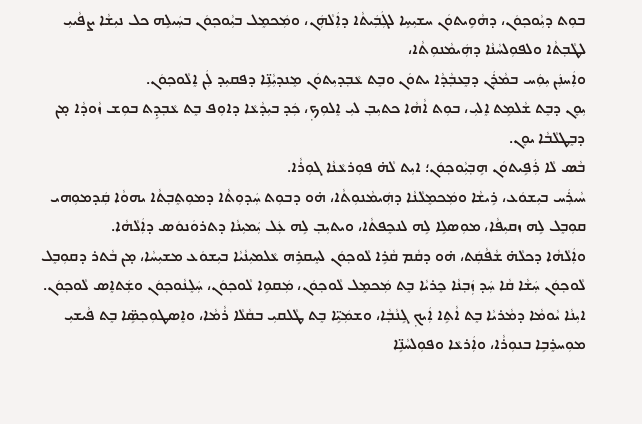ܒܘܼܬ ܕܝܼܵܘܟ݂ܘܿܢ، ܕܗܵܘܹܝܬܘܿܢ ܚܫܝܼܚܹܐ ܠܓܲܒܲܝܬܵ‌ܐ ܕܐܲܠܵܗܲܢ، ܘܡܲܟܡܸܠ ܒܝܼܵܘܟ݂ܘܿܢ ܒܚܲܝܠܹܗ ܟܠ ܢܝܼܫܵܐ ܨܦܵܝܝܼ ܠܛܵܒ݂ܬܵ‌ܐ ܘܠܦܘܼܠܚܵܢܵܐ ܕܗܲܝܡܵܢܘܼܬܵ‌ܐ،
ܘܐܲܚܢܲܢ ܝܼܘܲܚ ܒܡܵܪܲܢ ܕܒܸܥܒ݂ܵܕܵܐ ܝܬܘܿܢ ܘܒܸܬ ܥܵܒ݂ܕܝܼܬܘܿܢ ܡܸܢܕܝܼܵܢܹ̈ܐ ܕܦܩܝܼܕ ܠܲܢ ܐܸܠܵܘܟ݂ܘܿܢ.
ܝܼܘܸܢ ܕܒܸܬ ܫܵܠܡܹܬ ܐܸܠܝܼ، ܒܘܼܬ ܐܵܗܵܐ ܟܬܝܼܒ݂ ܠܝܼ ܐܸܠܘܼܟ݂، ܟܲܕ ܒܝܼܕܵܥܵܐ ܕܐܘܼܦ ܒܸܬ ܥܵܒ݂ܕܹܬ ܒܘܼܫ ܙܵܘܕܵܐ ܡ̣ܢ ܕܒܸܛܠܵܒܵܐ ܝܘܸܢ.
ܒܵܣ ܠܵܐ ܪܲܦܹܝܬܘܿܢ ܗܹܒ݂ܝܼܵܘܟ݂ܘܿܢ؛ ܐܝܼܬ ܠܵܗ̇ ܦܘܼܪܥܵܢܵܐ ܓܘܼܪܵܐ.
ܚܵܝܪܲܚ ܒܝܼܫܘܿܥ، ܪܹܝܫܵܐ ܘܡܲܟܡܸܠܵܢܵܐ ܕܗܲܝܡܵܢܘܼܬܵ‌ܐ، ܗ̇ܘ ܕܒܘܼܬ ܚܲܕܘܼܬܵ‌ܐ ܕܡܘܼܬܸܒ݂ܬܵ‌ܐ ܝܗܘܵܐ ܩܲܕܡܘܼܗ‌ܝ ܩܘܼܒܸܠ ܠܹܗ ܙܩܝܼܦܵܐ، ܡܘܼܣܠܹܐ ܠܹܗ ܠܢܟܸܦܬܵ‌ܐ، ܘܝܬܝܼܒ݂ ܠܹܗ ܥܲܠ ܝܲܡܝܼܢܵܐ ܕܬܪܘܿܢܘܿܣ ܕܐܲܠܵܗܵܐ.
ܘܐܲܠܵܗܵܐ ܕܟܠܵܗ̇ ܫܵܦܵܩܲܬ، ܗ̇ܘ ܕܩܵܡ ܩܵܪܹܐ ܠܵܘܟ݂ܘܿܢ ܠܚܸܩܪܹܗ ܥܵܠܡܝܼܢܵܝܵܐ ܒܝܼܫܘܿܥ ܡܫܝܼܚܵܐ، ܡ̣ܢ ܒܵܬܪ ܕܩܘܼܒܸܠ ܠܵܘܟ݂ܘܿܢ ܚܲܫܵܐ ܩܵܐ ܚܲܕ ܙܲܒ݂ܢܵܐ ܟܸܪܝܵܐ ܒܸܬ ܡܲܟܡܸܠ ܠܵܘܟ݂ܘܿܢ، ܡܲܩܘܹܐ ܠܵܘܟ݂ܘܿܢ، ܚܲܠܸܢܵܘܟ݂ܘܿܢ ܘܫܲܬܐܸܣ ܠܵܘܟ݂ܘܿܢ.
ܐܝܼܢܵܐ ܝܵܘܡܵܐ ܕܡܵܪܝܵܐ ܒܸܬ ܐܵܬܹ‌ܐ ܐܲܝܟ݂ ܓܹܢܵܒ݂ܵܐ، ܘܫܡܲܝܹ̈ܐ ܒܸܬ ܛܵܠܩܝܼ ܒܩܵܠܵܐ ܪܵܡܵܐ، ܘܐܸܣܛܘܼܟ݂ܣܹ̈ܐ ܒܸܬ ܦܵܝܫܝܼ ܡܘܼܚܪܸܒܹܐ ܒܢܘܼܪܵܐ، ܘܐܲܪܥܵܐ ܘܦܘܼܠܚܵܢܹ̈ܐ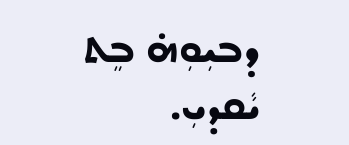ܕܒܝܼܘܼܗ̇ ܒܸܬ ܝܵܩܕܝܼ.